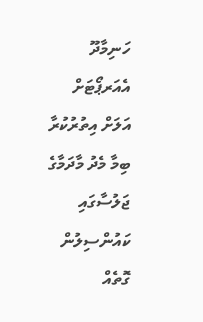ހަނިމާދޫ އެއަރޕޯޓަށް އަލަށް އިތުރުކުރާ ބިމާ މެދު މާދަމާގެ ޖަލުސާގައި ކައުންސިލުން ގޮތެއް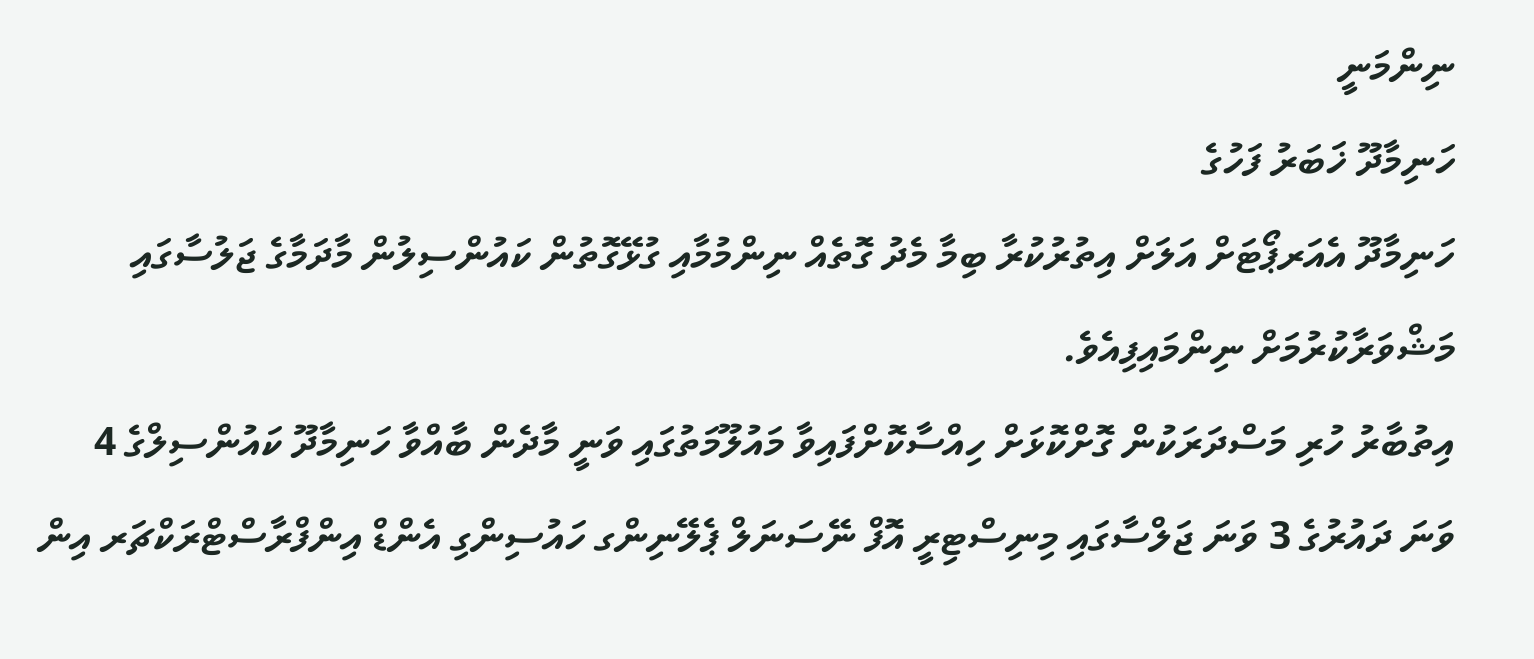ނިންމަނީ
ހަނިމާދޫ ޚަބަރު ފަހުގެ
ހަނިމާދޫ އެއަރޕޯޓަށް އަލަށް އިތުރުކުރާ ބިމާ މެދު ގޮތެއް ނިންމުމާއި ގުޅޭގޮތުން ކައުންސިލުން މާދަމާގެ ޖަލުސާގައި މަޝްވަރާކުރުމަށް ނިންމައިފިއެވެ.
އިތުބާރު ހުރި މަސްދަރަކުން ގޮށްކޮޅަށް ހިއްސާކޮށްފައިވާ މައުލޫމަތުގައި ވަނީ މާދެން ބާއްވާ ހަނިމާދޫ ކައުންސިލްގެ 4 ވަނަ ދައުރުގެ 3 ވަނަ ޖަލްސާގައި މިނިސްޓިރީ އޮފް ނޭސަނަލް ޕެލޭނިންގ ހައުސިންގި އެންޑް އިންފްރާސްޓްރަކްޗަރ އިން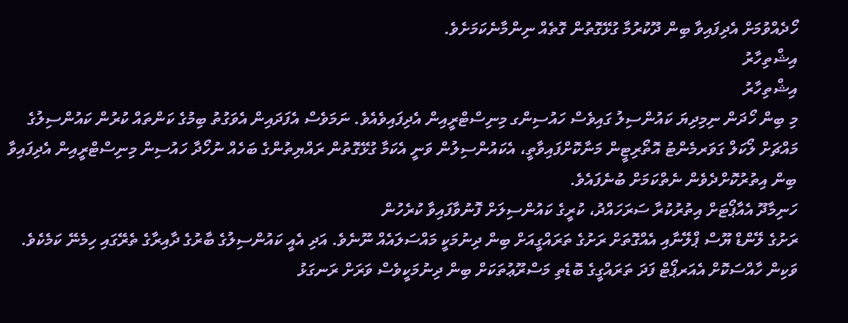ހޯދެއްވުމަށް އެދިފައިވާ ބިން ދޫކުރުމާ ގުޅޭގޮތުން ގޮތެއް ނިންމާނެކަމަށެވެ.
އިޝްތިހާރު
އިޝްތިހާރު
މި ބިން ހޯދަން ނިމިދިޔަ ކައުންސިލު ގައިވެސް ހައުސިންގ މިނިސްޓްރީއިން އެދިފައިވެއެވެ. ނަމަވެސް އެފަދައިން އެވަގުތު ބިމުގެ ކަންތައް ކުރުން ކައުންސިލުގެ މައްޗަށް ލޯކަލް ގަވަރމެންޓު އޮތޯރިޓީން މަނާކޮށްފައިވާތީ، އެކައުންސިލުން ވަނީ އެކަމާ ގުޅޭގޮތުން ރައްޔިތުންގެ ބަހެއް ނުހޯދާ ހައުސިން މިނިސްޓްރީއިން އެދިފައިވާ ބިން އިތުރުކޮށްދެވެން ނެތްކަމަށް ބުނެފައެވެ.
ހަނިމާދޫ އެއާޕޯޓަށް އިތުރުކުރާ ސަރަހައްދު، ކުރީގެ ކައުންސިލަށް ފޮނުވާފައިވާ ކުރެހުން
ރަށުގެ ލޭންޑް ޔޫސް ޕްލޭނާއި އެއްގޮތަށް ރަށުގެ ތަރައްގީއަށް ބިން ދިނުމަކީ މައްސަލައެއް ނޫނެވެ. އަދި އެއީ ކައުންސިލުގެ ބާރުގެ ދާއިރާގެ ތެރޭގައި ހިމެނޭ ކަމެކެވެ. ވަކިން ހާއްސަކޮށް އެއަރޕޯޓް ފަދަ ތަރައްގީގެ ބޮޑެތި މަސްރޫޢުތަކަށް ބިން ދިނުމަކީވެސް ވަރަށް ރަނގަޅު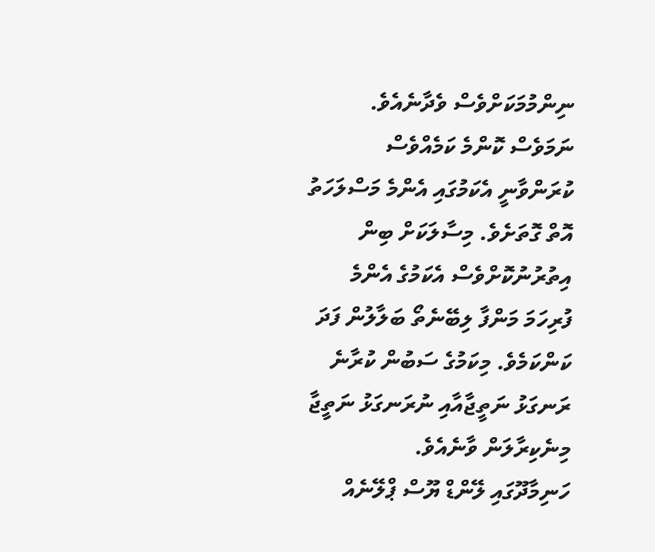ނިންމުމަކަށްވެސް ވެދާނެއެވެ.
ނަމަވެސް ކޮންމެ ކަމެއްވެސް ކުރަންވާނީ އެކަމުގައި އެންމެ މަސްލަހަތު އޮތް ގޮތަށެވެ. މިސާލަކަށް ބިން އިތުރުނުކޮށްވެސް އެކަމުގެ އެންމެ ފުރިހަމަ މަންފާ ލިބޭނެތޯ ބަލާލުން ފަދަ ކަންކަމެވެ. މިކަމުގެ ސަބުން ކުރާނެ ރަނގަޅު ނަތީޖާއާއި ނުރަނގަޅު ނަތީޖާ މިނެކިރާލަން ވާނެއެވެ.
ހަނިމާދޫގައި ލޭންޑް ޔޫސް ޕްލޭނެއް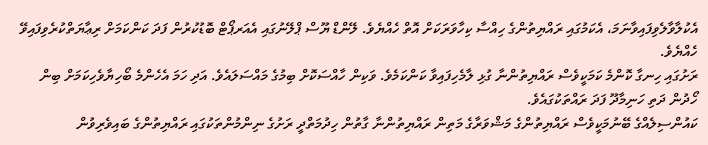އެކުލާވާލެވިފައިވާނަމަ، އެކަމުގައި ރައްޔިތުންގެ ހިއްސާ ކިހާވަރަކަށް އޮތް ހެއްޔެވެ. ލޭންޑް ޔޫސް ޕްލޭނުގައި އެއަރޕޯޓް ބޮޑުކުރުން ފަދަ ކަންކަމަށް ރިޢާޔަތްކުރެވިފައިވޭ ހެއްޔެވެ.
ރަށުގައި ހިނގާ ކޮންމެ ކަމަކީވެސް ރައްޔިތުންނާ ގުޅި ލާމެހިފައިވާ ކަންކަމެވެ. ވަކިން ހާއްސަކޮށް ބިމުގެ މައްސަލައެވެ. އަދި ހަމަ އެހެންމެ ބޯހިޔާވެހިކަމަށް ބިން ހޯދުން ދަތި ހަނިމާދޫ ފަދަ ރައްތަކުގައެވެ.
ކައުންސިލެއްގެ ބޭނުމަކީވެސް ރައްޔިތުންގެ މަޝްވަރާގެ މަތިން ރައްޔިތުންނާ ގާތުން ހިދުމަތްދީ ރަށުގެ ނިންމުންތަކުގައި ރައްޔިތުންގެ ބައިވެރިވުން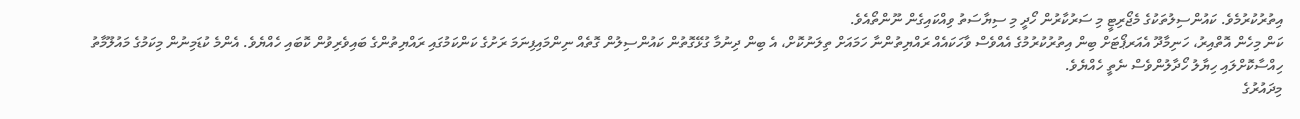އިތުރުކުރުމެވެ. ކައުންސިލުތަކުގެ މެޖޯރިޓީ މި ސަރުކާރުން ހޯދީ މި ސިޔާސަތު ވިއްކައިގެން ނޫންތޯއެވެ.
ކަން މިހެން އޮތްއިރު، ހަނިމާދޫ އެއަރޕޯޓަށް ބިން އިތުރުކުރުމުގެ އެއްވެސް ވާހަކައެއް ރައްޔިތުންނާ ހަމައަށް ތިލަނުކޮށް، އެ ބިން ދިނުމާ ގުޅޭގޮތުން ކައުންސިލުން ގޮތެއް ނިންމައިފިނަމަ ރަށުގެ ކަންކަމުގައި ރައްޔިތުންގެ ބައިވެރިވުން ކޮބައި ހެއްޔެވެ. އެންމެ ކުޑަމިނުން މިކަމުގެ މައުލޫމާތު ހިއްސާކޮށްލައި ހިޔާލު ހޯދާލުންވެސް ނެތީ ހެއްޔެވެ.
މިދައުރުގެ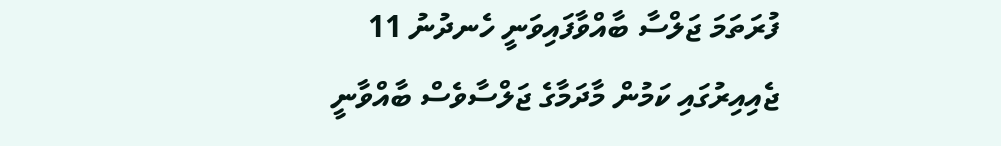ފުރަތަމަ ޖަލްސާ ބާއްވާފައިވަނީ ހެނދުނު 11 ޖެއިއިރުގައި ކަމުން މާދަމާގެ ޖަލްސާވެސް ބާއްވާނީ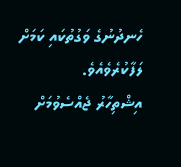ހެނދުނުގެ ވަގުތުކައި ކަމަށް ލަފާކުރެވެއެވެ.
އިޝްތިހާރު ޖެއްސެވުމަށް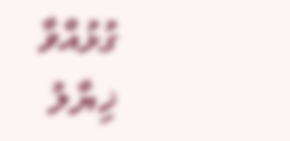ގުޅުއްވާ
ޚިޔާލު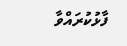ފާޅުކުރައްވާ